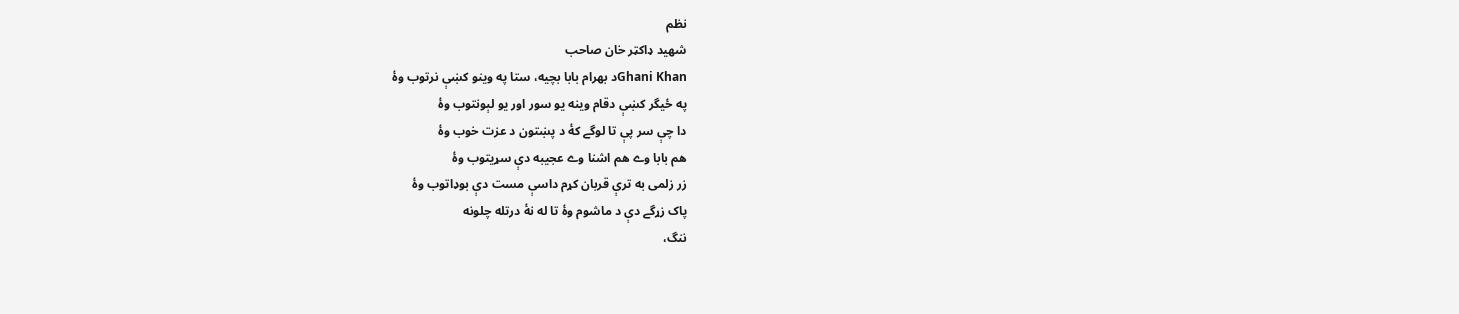نظم
شهيد ډاکټر خان صاحب
Ghani Khanد بهرام بابا بچيه، ستا په وينو کښې نرتوب وۀ
په ځيگر کښې دقام وينه يو سور اور يو لېونتوب وۀ
دا چې سر پې تا لوگے کۀ د پښتون د عزت خوب وۀ
هم بابا وے هم اشنا وے عجيبه دې سړيتوب وۀ
زر زلمی به ترې قربان کړم داسې مست دې بوډاتوب وۀ
پاک زړگے دې د ماشوم وۀ تا له نۀ درتله چلونه
ننگ،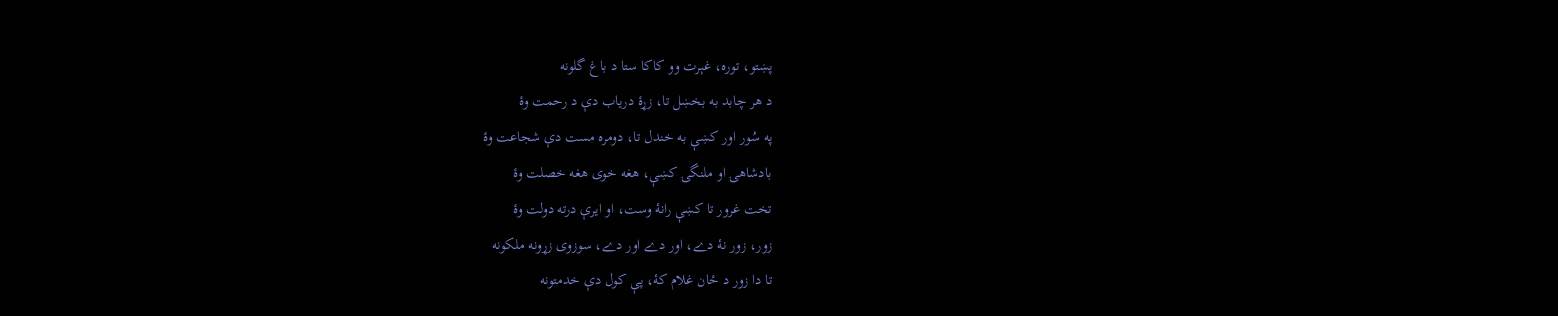پښتو، توره، غېرت وو کاکا ستا د باغ گلونه
د هر چابد به بخښل تا، زړۀ درياب دې د رحمت وۀ
په سُور اور کښې به خندل تا، دومره مست دې شجاعت وۀ
بادشاهۍ او ملنگۍ کښې، هغه خوی هغه خصلت وۀ
تخت غرور تا کښې رانۀ وست، او ايرې درته دولت وۀ
زور، زور نۀ دے، اور دے اور دے، سوزوی زړونه ملکونه
تا دا زور د ځان غلام کۀ، پې کول دې خدمتونه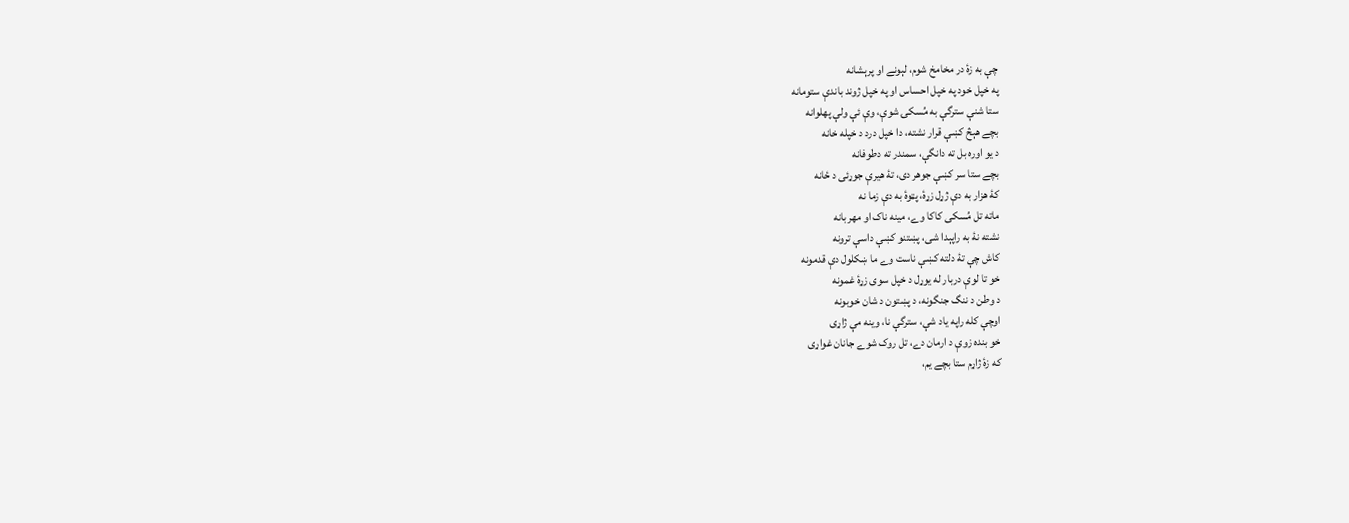چې به زۀ در مخامخ شوم، لېونے او پرېشانه
په خپل خود په خپل احساس او په خپل ژوند باندې ستومانه
ستا شنې سترگې به مُسکۍ شوې، وې ئې ولې پهلوانه
بچے هېڅ کښې قرار نشته، دا خپل درد د خپله خانه
د يو اوره بل ته دانگې، سمندر ته دطوفانه
بچے ستا سر کښې جوهر دی، تۀ هيرې جوړئی د ځانه
کۀ هزار به دې ژړل زړۀ، پټوۀ به دې زما نه
ماته تل مُسکی کاکا وے، مينه ناک او مهربانه
نشته نۀ به راپېدا شی، پښتنو کښې داسې ترونه
کاش چې تۀ دلته کښې ناست وے ما ښکلول دې قدمونه
خو تا لوې دربار له يوړل د خپل سوی زړۀ غمونه
د وطن د ننگ جنگونه، د پښتون د شان خوبونه
اوچې کله راپه ياد شې، سترگې نا، وينه مې ژاړی
خو بنده زوې د ارمان دے، تل روک شوے جانان غواړی
که زۀ ژاړم ستا بچے يم،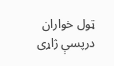ټول خواران درپسې ژاړی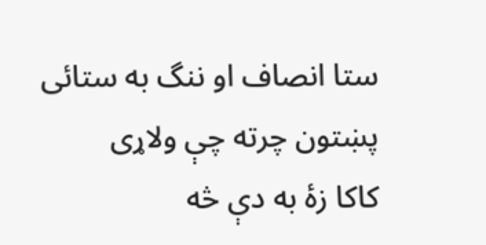ستا انصاف او ننگ به ستائی پښتون چرته چې ولاړی
کاکا زۀ به دې څه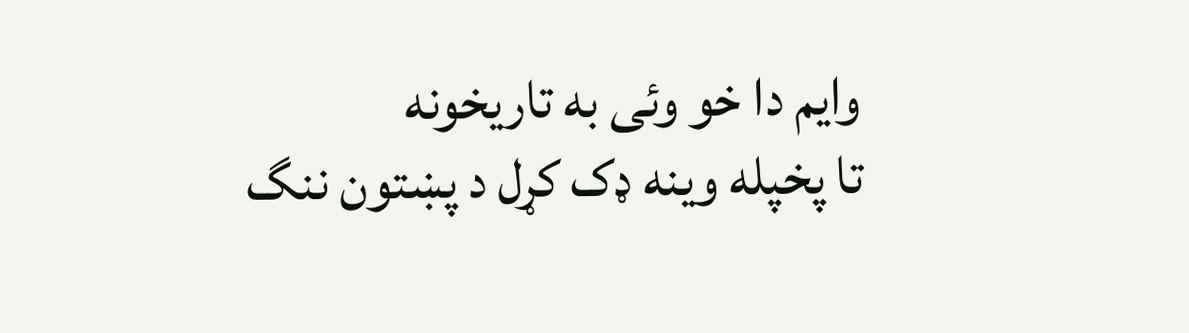وايم دا خو وئی به تاريخونه
تا پخپله وينه ډک کړل د پښتون ننگ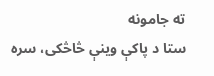ته جامونه
ستا د پاکې وينې څاڅکی، سره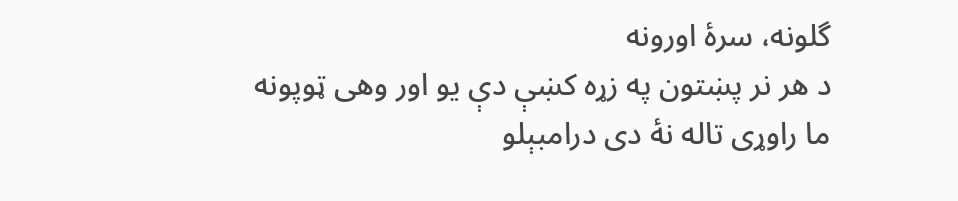گلونه، سرۀ اورونه
د هر نر پښتون په زړه کښې دې يو اور وهی ټوپونه
ما راوړی تاله نۀ دی درامبېلو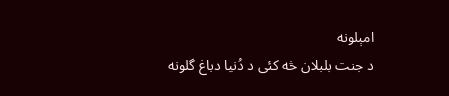امېلونه
د جنت بلبلان څه کئی د دُنيا دباغ گلونه